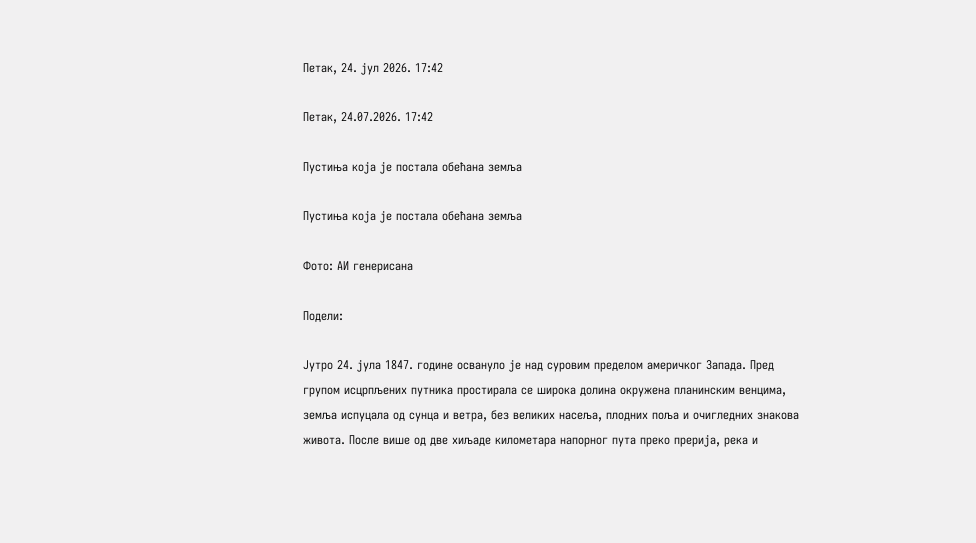Петак, 24. јул 2026. 17:42

Петак, 24.07.2026. 17:42

Пустиња која је постала обећана земља

Пустиња која је постала обећана земља

Фото: АИ генерисана

Подели:

Јутро 24. јула 1847. године освануло је над суровим пределом америчког Запада. Пред групом исцрпљених путника простирала се широка долина окружена планинским венцима, земља испуцала од сунца и ветра, без великих насеља, плодних поља и очигледних знакова живота. После више од две хиљаде километара напорног пута преко прерија, река и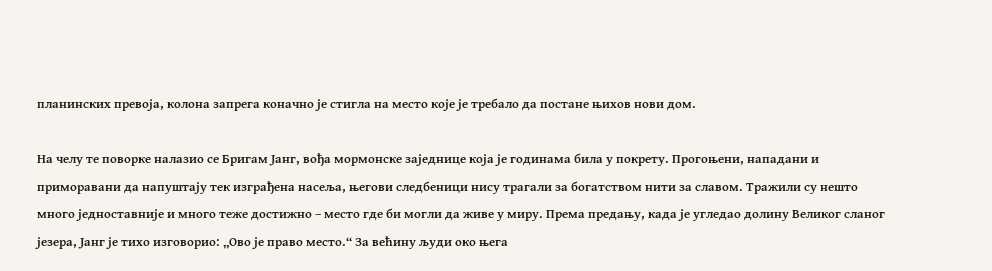планинских превоја, колона запрега коначно је стигла на место које је требало да постане њихов нови дом.

На челу те поворке налазио се Бригам Јанг, вођа мормонске заједнице која је годинама била у покрету. Прогоњени, нападани и приморавани да напуштају тек изграђена насеља, његови следбеници нису трагали за богатством нити за славом. Тражили су нешто много једноставније и много теже достижно – место где би могли да живе у миру. Према предању, када је угледао долину Великог сланог језера, Јанг је тихо изговорио: „Ово је право место.“ За већину људи око њега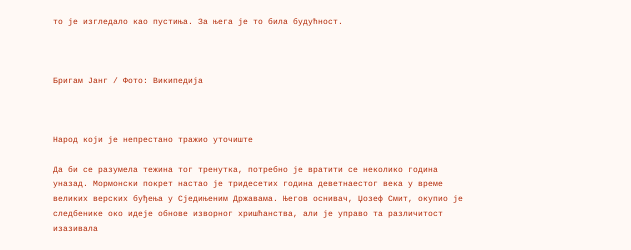то је изгледало као пустиња. За њега је то била будућност.



Бригам Јанг / Фото: Википедија



Народ који је непрестано тражио уточиште

Да би се разумела тежина тог тренутка, потребно је вратити се неколико година уназад. Мормонски покрет настао је тридесетих година деветнаестог века у време великих верских буђења у Сједињеним Државама. Његов оснивач, Џозеф Смит, окупио је следбенике око идеје обнове изворног хришћанства, али је управо та различитост изазивала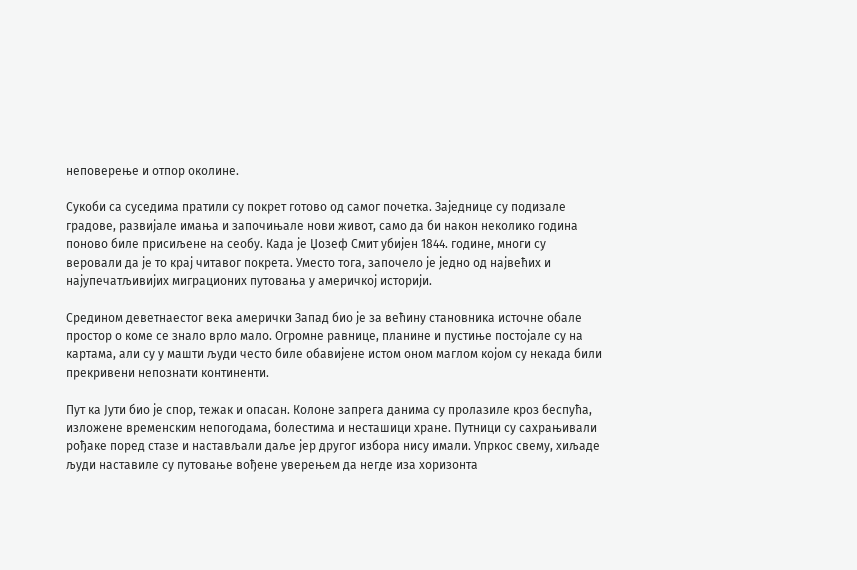неповерење и отпор околине.

Сукоби са суседима пратили су покрет готово од самог почетка. Заједнице су подизале градове, развијале имања и започињале нови живот, само да би након неколико година поново биле присиљене на сеобу. Када је Џозеф Смит убијен 1844. године, многи су веровали да је то крај читавог покрета. Уместо тога, започело је једно од највећих и најупечатљивијих миграционих путовања у америчкој историји.

Средином деветнаестог века амерички Запад био је за већину становника источне обале простор о коме се знало врло мало. Огромне равнице, планине и пустиње постојале су на картама, али су у машти људи често биле обавијене истом оном маглом којом су некада били прекривени непознати континенти.

Пут ка Јути био је спор, тежак и опасан. Колоне запрега данима су пролазиле кроз беспућа, изложене временским непогодама, болестима и несташици хране. Путници су сахрањивали рођаке поред стазе и настављали даље јер другог избора нису имали. Упркос свему, хиљаде људи наставиле су путовање вођене уверењем да негде иза хоризонта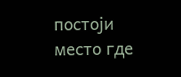постоји место где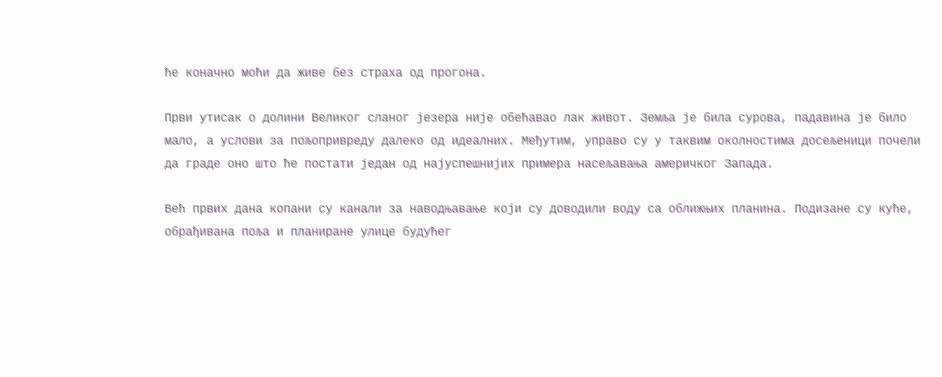ће коначно моћи да живе без страха од прогона.

Први утисак о долини Великог сланог језера није обећавао лак живот. Земља је била сурова, падавина је било мало, а услови за пољопривреду далеко од идеалних. Међутим, управо су у таквим околностима досељеници почели да граде оно што ће постати један од најуспешнијих примера насељавања америчког Запада.

Већ првих дана копани су канали за наводњавање који су доводили воду са оближњих планина. Подизане су куће, обрађивана поља и планиране улице будућег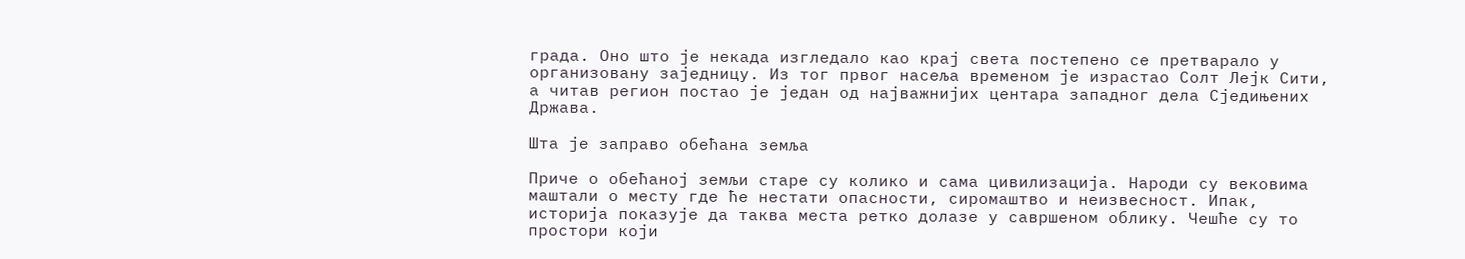града. Оно што је некада изгледало као крај света постепено се претварало у организовану заједницу. Из тог првог насеља временом је израстао Солт Лејк Сити, а читав регион постао је један од најважнијих центара западног дела Сједињених Држава.

Шта је заправо обећана земља

Приче о обећаној земљи старе су колико и сама цивилизација. Народи су вековима маштали о месту где ће нестати опасности, сиромаштво и неизвесност. Ипак, историја показује да таква места ретко долазе у савршеном облику. Чешће су то простори који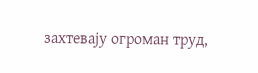захтевају огроман труд,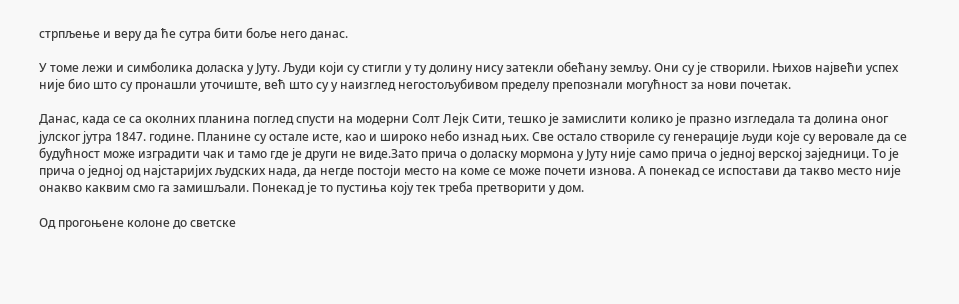стрпљење и веру да ће сутра бити боље него данас.

У томе лежи и симболика доласка у Јуту. Људи који су стигли у ту долину нису затекли обећану земљу. Они су је створили. Њихов највећи успех није био што су пронашли уточиште, већ што су у наизглед негостољубивом пределу препознали могућност за нови почетак.

Данас, када се са околних планина поглед спусти на модерни Солт Лејк Сити, тешко је замислити колико је празно изгледала та долина оног јулског јутра 1847. године. Планине су остале исте, као и широко небо изнад њих. Све остало створиле су генерације људи које су веровале да се будућност може изградити чак и тамо где је други не виде.Зато прича о доласку мормона у Јуту није само прича о једној верској заједници. То је прича о једној од најстаријих људских нада, да негде постоји место на коме се може почети изнова. А понекад се испостави да такво место није онакво каквим смо га замишљали. Понекад је то пустиња коју тек треба претворити у дом.

Од прогоњене колоне до светске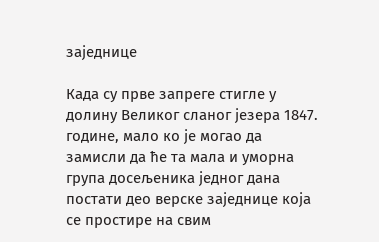заједнице

Када су прве запреге стигле у долину Великог сланог језера 1847. године, мало ко је могао да замисли да ће та мала и уморна група досељеника једног дана постати део верске заједнице која се простире на свим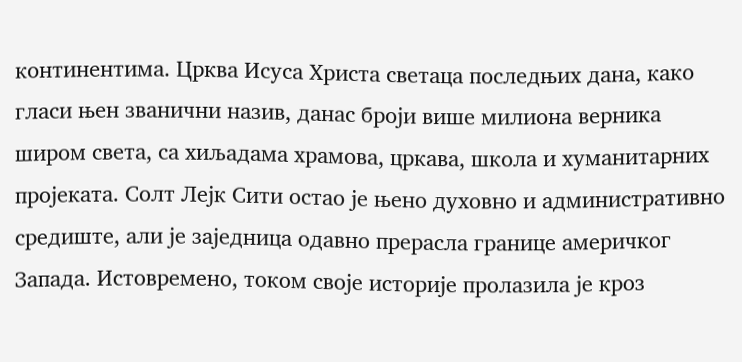континентима. Црква Исуса Христа светаца последњих дана, како гласи њен званични назив, данас броји више милиона верника широм света, са хиљадама храмова, цркава, школа и хуманитарних пројеката. Солт Лејк Сити остао је њено духовно и административно средиште, али је заједница одавно прерасла границе америчког Запада. Истовремено, током своје историје пролазила је кроз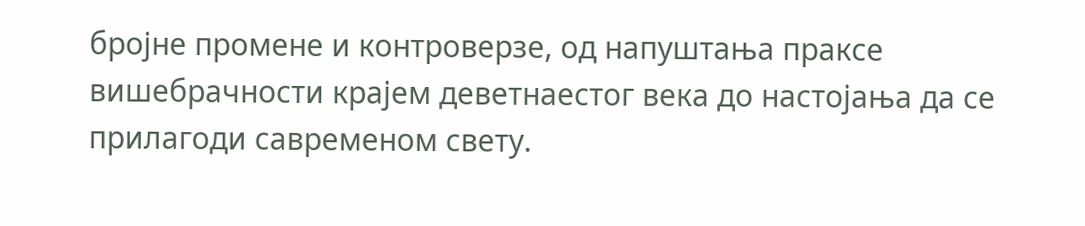бројне промене и контроверзе, од напуштања праксе вишебрачности крајем деветнаестог века до настојања да се прилагоди савременом свету.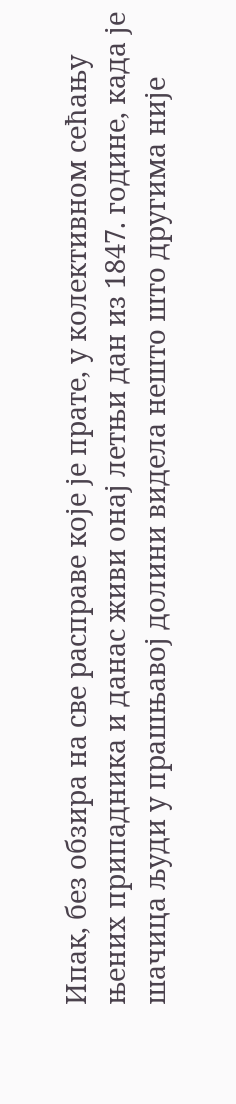Ипак, без обзира на све расправе које је прате, у колективном сећању њених припадника и данас живи онај летњи дан из 1847. године, када је шачица људи у прашњавој долини видела нешто што другима није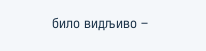било видљиво –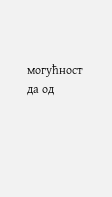могућност да од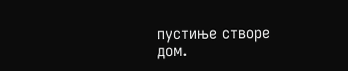пустиње створе дом.